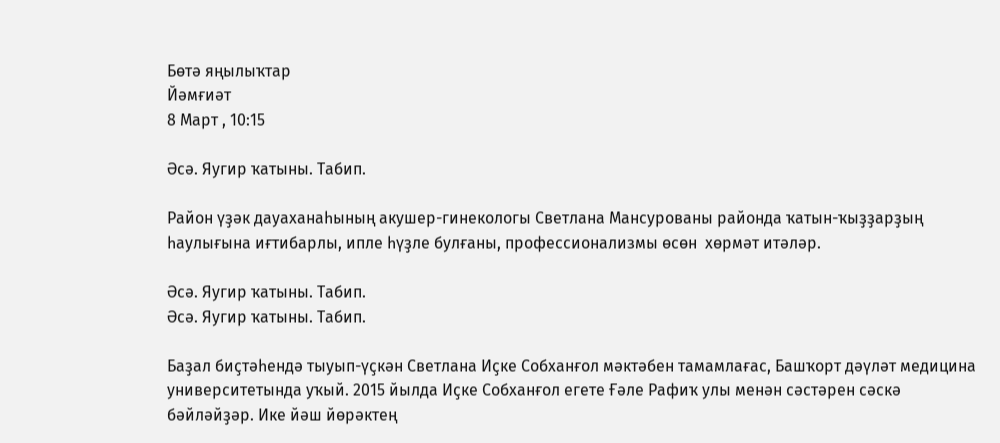Бөтә яңылыҡтар
Йәмғиәт
8 Март , 10:15

Әсә. Яугир ҡатыны. Табип.

Район үҙәк дауаханаһының акушер-гинекологы Светлана Мансурованы районда ҡатын-ҡыҙҙарҙың һаулығына иғтибарлы, ипле һүҙле булғаны, профессионализмы өсөн  хөрмәт итәләр.

Әсә. Яугир ҡатыны. Табип.
Әсә. Яугир ҡатыны. Табип.

Баҙал биҫтәһендә тыуып-үҫкән Светлана Иҫке Собханғол мәктәбен тамамлағас, Башҡорт дәүләт медицина университетында уҡый. 2015 йылда Иҫке Собханғол егете Ғәле Рафиҡ улы менән сәстәрен сәскә бәйләйҙәр. Ике йәш йөрәктең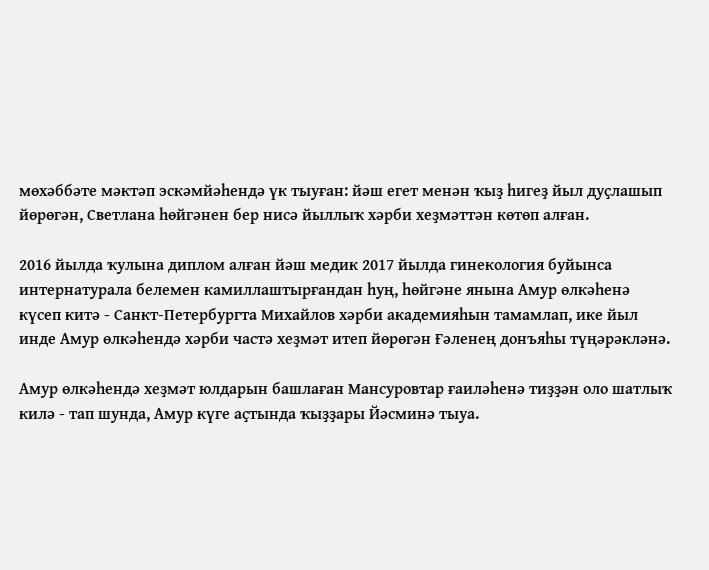мөхәббәте мәктәп эскәмйәһендә үк тыуған: йәш егет менән ҡыҙ һигеҙ йыл дуҫлашып йөрөгән, Светлана һөйгәнен бер нисә йыллыҡ хәрби хеҙмәттән көтөп алған.

2016 йылда ҡулына диплом алған йәш медик 2017 йылда гинекология буйынса интернатурала белемен камиллаштырғандан һуң, һөйгәне янына Амур өлкәһенә күсеп китә - Санкт-Петербургта Михайлов хәрби академияһын тамамлап, ике йыл инде Амур өлкәһендә хәрби частә хеҙмәт итеп йөрөгән Ғәленең донъяһы түңәрәкләнә.

Амур өлкәһендә хеҙмәт юлдарын башлаған Мансуровтар ғаиләһенә тиҙҙән оло шатлыҡ килә - тап шунда, Амур күге аҫтында ҡыҙҙары Йәсминә тыуа.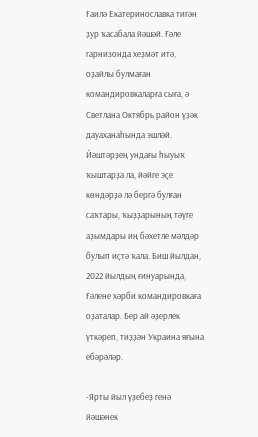Ғаилә Екатеринославка тигән ҙур ҡасабала йәшәй. Ғәле гарнизонда хеҙмәт итә, оҙайлы булмаған командировкаларға сыға, ә Светлана Октябрь район үҙәк дауаханаһында эшләй. Йәштәрҙең ундағы һыуыҡ ҡыштарҙа ла, йәйге эҫе көндәрҙә лә бергә булған саҡтары, ҡыҙҙарының тәүге аҙымдары иң бәхетле мәлдәр булып иҫтә ҡала. Биш йылдан, 2022 йылдың ғинуарында, Ғәлене хәрби командировкаға оҙаталар. Бер ай әҙерлек үткәреп, тиҙҙән Украина яғына ебәрәләр.

-Ярты йыл үҙебеҙ генә йәшәнек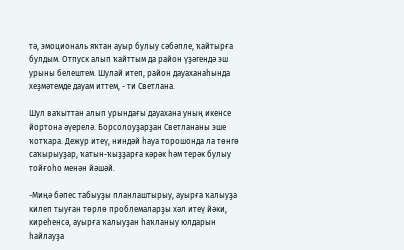тә, эмоциональ яҡтан ауыр булыу сәбәпле, ҡайтырға булдым. Отпуск алып ҡайттым да район үҙәгендә эш урыны белештем. Шулай итеп, район дауаханаһында хеҙмәтемде дауам иттем, - ти Светлана.

Шул ваҡыттан алып урындағы дауахана уның икенсе йортона әүерелә. Борсолоуҙарҙан Светлананы эше ҡотҡара. Дежур итеү, ниндәй һауа торошонда ла төнгө саҡырыуҙар, ҡатын-ҡыҙҙарға кәрәк һәм терәк булыу тойғоһо менән йәшәй.

-Миңә бәпес табыуҙы планлаштырыу, ауырға ҡалыуҙа килеп тыуған төрлө проблемаларҙы хәл итеү йәки, киреһенсә, ауырға ҡалыуҙан һаҡланыу юлдарын һайлауҙа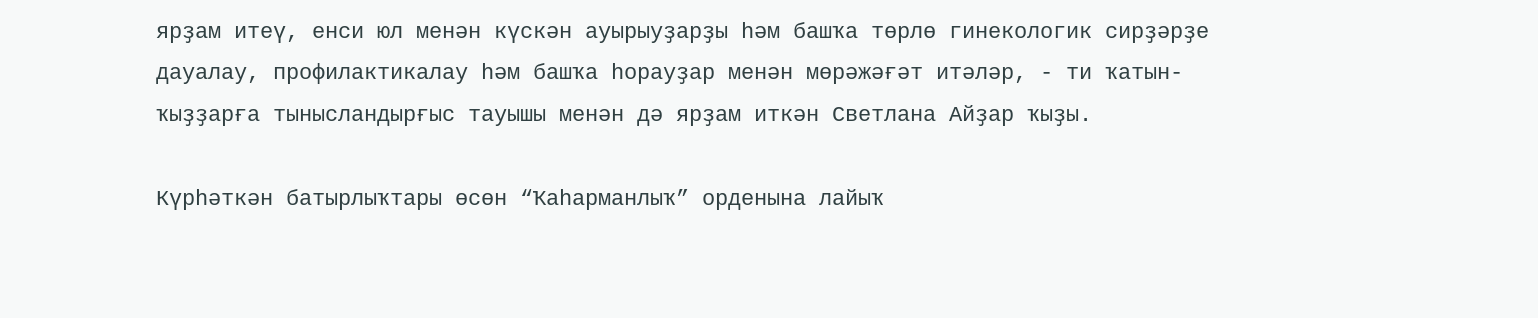ярҙам итеү, енси юл менән күскән ауырыуҙарҙы һәм башҡа төрлө гинекологик сирҙәрҙе дауалау, профилактикалау һәм башҡа һорауҙар менән мөрәжәғәт итәләр, - ти ҡатын-ҡыҙҙарға тынысландырғыс тауышы менән дә ярҙам иткән Светлана Айҙар ҡыҙы.

Күрһәткән батырлыҡтары өсөн “Ҡаһарманлыҡ” орденына лайыҡ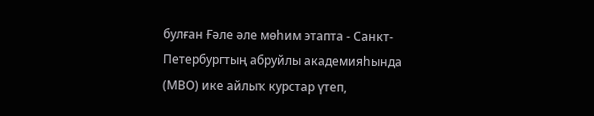булған Ғәле әле мөһим этапта - Санкт-Петербургтың абруйлы академияһында (МВО) ике айлыҡ курстар үтеп,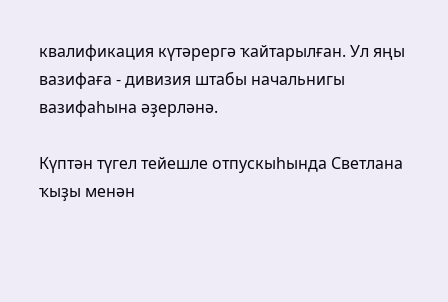квалификация күтәрергә ҡайтарылған. Ул яңы вазифаға - дивизия штабы начальнигы вазифаһына әҙерләнә.

Күптән түгел тейешле отпускыһында Светлана ҡыҙы менән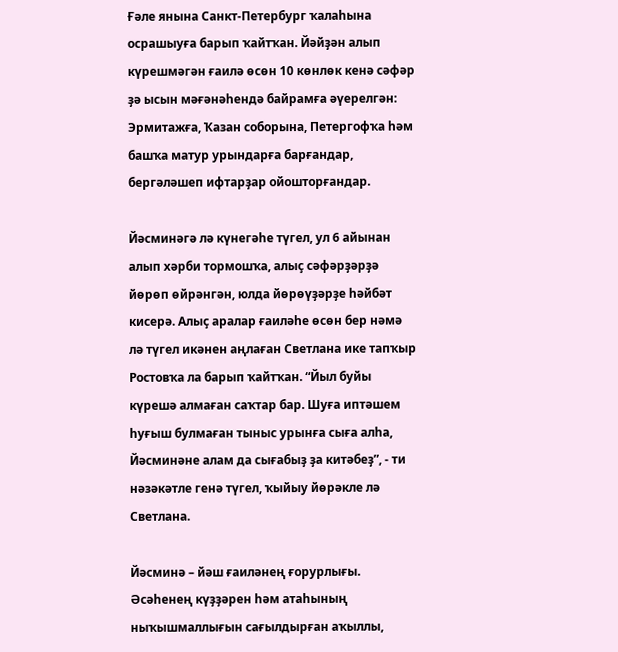Ғәле янына Санкт-Петербург ҡалаһына осрашыуға барып ҡайтҡан. Йәйҙән алып күрешмәгән ғаилә өсөн 10 көнлөк кенә сәфәр ҙә ысын мәғәнәһендә байрамға әүерелгән: Эрмитажға, Ҡазан соборына, Петергофҡа һәм башҡа матур урындарға барғандар, бергәләшеп ифтарҙар ойошторғандар.

Йәсминәгә лә күнегәһе түгел, ул 6 айынан алып хәрби тормошҡа, алыҫ сәфәрҙәрҙә йөрөп өйрәнгән, юлда йөрөүҙәрҙе һәйбәт кисерә. Алыҫ аралар ғаиләһе өсөн бер нәмә лә түгел икәнен аңлаған Светлана ике тапҡыр Ростовҡа ла барып ҡайтҡан. “Йыл буйы күрешә алмаған саҡтар бар. Шуға иптәшем һуғыш булмаған тыныс урынға сыға алһа, Йәсминәне алам да сығабыҙ ҙа китәбеҙ”, - ти нәзәкәтле генә түгел, ҡыйыу йөрәкле лә Светлана.

Йәсминә – йәш ғаиләнең ғорурлығы. Әсәһенең күҙҙәрен һәм атаһының ныҡышмаллығын сағылдырған аҡыллы,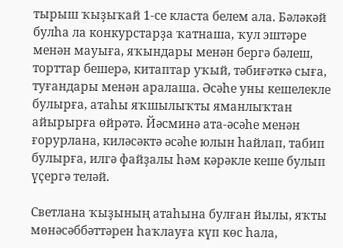тырыш ҡыҙыҡай 1-се класта белем ала. Бәләкәй булһа ла конкурстарҙа ҡатнаша, ҡул эштәре менән мауыға, яҡындары менән бергә бәлеш, торттар бешерә, китаптар уҡый, тәбиғәткә сыға, туғандары менән аралаша. Әсәһе уны кешелекле булырға, атаһы яҡшылыҡты яманлыҡтан айырырға өйрәтә. Йәсминә ата-әсәһе менән ғорурлана, киләсәктә әсәһе юлын һайлап, табип булырға, илгә файҙалы һәм кәрәкле кеше булып үҫергә теләй.

Светлана ҡыҙының атаһына булған йылы, яҡты мөнәсәббәттәрен һаҡлауға күп көс һала,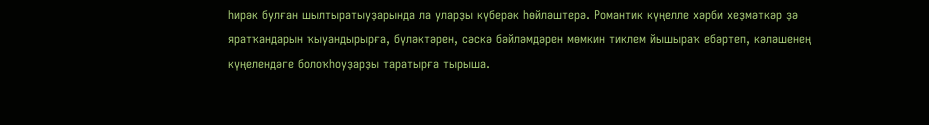һирәк булған шылтыратыуҙарында ла уларҙы күберәк һөйләштерә. Романтик күңелле хәрби хеҙмәткәр ҙә яратҡандарын ҡыуандырырға, бүләктәрен, сәскә бәйләмдәрен мөмкин тиклем йышыраҡ ебәртеп, кәләшенең күңелендәге болоҡһоуҙарҙы таратырға тырыша.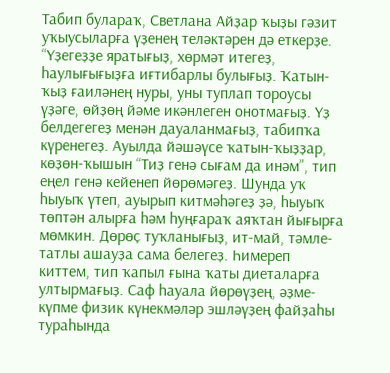Табип булараҡ, Светлана Айҙар ҡыҙы гәзит уҡыусыларға үҙенең теләктәрен дә еткерҙе. “Үҙегеҙҙе яратығыҙ, хөрмәт итегеҙ, һаулығығыҙға иғтибарлы булығыҙ. Ҡатын-ҡыҙ ғаиләнең нуры, уны туплап тороусы үҙәге, өйҙөң йәме икәнлеген онотмағыҙ. Үҙ белдегегеҙ менән дауаланмағыҙ, табипҡа күренегеҙ. Ауылда йәшәүсе ҡатын-ҡыҙҙар, көҙөн-ҡышын “Тиҙ генә сығам да инәм”, тип еңел генә кейенеп йөрөмәгеҙ. Шунда уҡ һыуыҡ үтеп, ауырып китмәһәгеҙ ҙә, һыуыҡ төптән алырға һәм һуңғараҡ аяҡтан йығырға мөмкин. Дөрөҫ туҡланығыҙ, ит-май, тәмле-татлы ашауҙа сама белегеҙ. Һимереп киттем, тип ҡапыл ғына ҡаты диеталарға ултырмағыҙ. Саф һауала йөрөүҙең, әҙме-күпме физик күнекмәләр эшләүҙең файҙаһы тураһында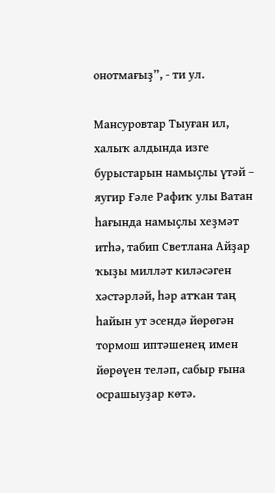онотмағыҙ”, - ти ул.

Мансуровтар Тыуған ил, халыҡ алдында изге бурыстарын намыҫлы үтәй – яугир Ғәле Рафиҡ улы Ватан һағында намыҫлы хеҙмәт итһә, табип Светлана Айҙар ҡыҙы милләт киләсәген хәстәрләй, һәр атҡан таң һайын ут эсендә йөрөгән тормош иптәшенең имен йөрөүен теләп, сабыр ғына осрашыуҙар көтә.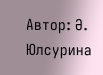Автор: Ә. Юлсурина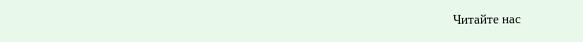Читайте нас